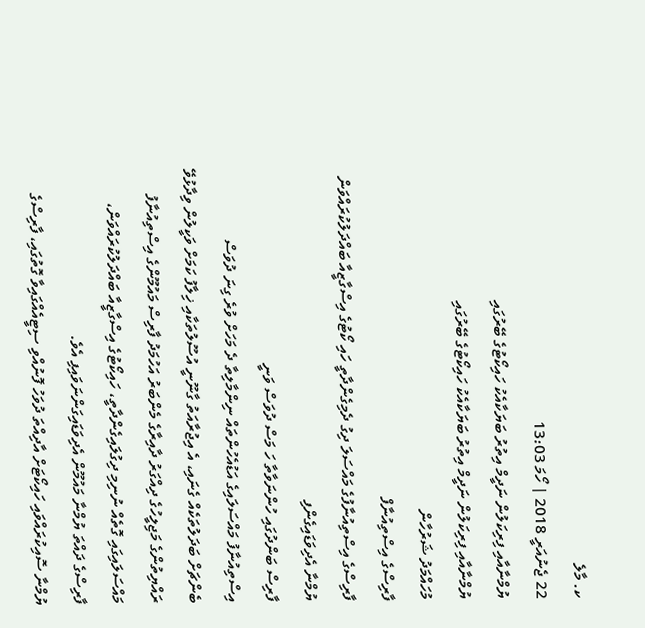ކ. މާލެ
22 ޖެނުއަރީ 2018 | ހޯމަ 13:03
ޔުމްނާއާއި ފިރިކަލުން ނަދީމް އިތުރު ބަޔަކާއެކު ހައިކޯޓުގެ ބޭރުގައި
ޔުމްނާއާއި ފިރިކަލުން ނަދީމް އިތުރު ބަޔަކާއެކު ހައިކޯޓުގެ ބޭރުގައި
މުހައްމަދު ޝަރުހާން
ފާރިސްގެ އިސްތިއުނާފް
ފާރިސްގެ އިސްތިއުނާފުގެ މައްސަލަ ދިގު ދެމިގެންދާތީ ހައި ކޯޓުގެ އިސްގާޒީއާ ބައްދަލުކުރައްވަން ޔުމްނާ އެދިވަޑައިގެންފި
ފާރިސް ބަންދުގައި ހުންނަވާތާ ހަ މަސް ދުވަސް ވަނީ
އިސްތިއުނާފު މައްސަލައިގެ އަޑުއެހުންތައް ނިންމާލިތާ ދެ މަހަށް ވުރެ ގިނަ ދުވަސް
ބެންޗަށް ބަދަލުތަކެއް ގެނައި، އެ އިޖުރާއަތު ގާނޫނީ އުސޫލުތަކާއި ޚިލާފު ކަމަށް ވަކީލުން ވިދާޅުވޭ
ރައްޔިތުންގެ މަޖިލީހުގެ ދިއްގަރު ދާއިރާގެ މެންބަރު އަހުމަދު ފާރިސް މައުމޫންގެ އިސްތިއުނާފު މައްސަލައިގައި ގޮތެއް ނުނިމި ދިގުލައިގެންދާތީ، ހައިކޯޓުގެ އިސްގާޒީއާ ބައްދަލުކުރައްވަން، ފާރިސްގެ ދައްތަ ޔުމްނާ މައުމޫން އެދިވަޑައިގަންނަވައިފި އެވެ.
ޔުމްނާ ސޮއިކުރައްވައި ހައިކޯޓަށް އާދިއްތަ ދުވަހު ފޮނުއްވި ސިޓީއެއްގައިވާ ގޮތުގައި، ފާރިސްގެ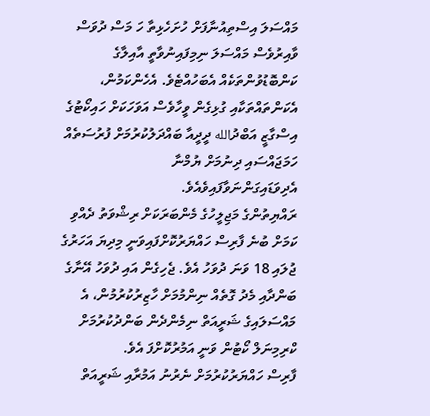މައްސަލަ އިސްތިއުނާފަށް ހުށަހެޅިތާ ހަ މަސް ދުވަސް ވާއިރުވެސް މައްސަލަ ނިމިފައިނުވާތީ އާއިލާގެ ކަންބޮޑުވުންތަކެއް އެބަހުއްޓެވެ. އެހެންކަމުން، އެކަންތައްތަކާއި ގުޅިގެން ވީހާވެސް އަވަހަކަށް ހައިކޯޓުގެ އިސްގާޒީ އަބްދުالله ދީދީއާ ބައްދަލުކުރުމަށް ފުރުސަތެއް ހަމަޖައްސައި ދިނުމަށް ޔުމްނާ އެދިވަޑައިގަންނަވާފައިވެއެވެ.
ރައްޔިތުންގެ މަޖިލީހުގެ މެންބަރަކަށް ރިޝްވަތު ދެއްވި ކަމަށް ބުނެ ފާރިސް ހައްޔަރުކޮށްފައިވަނީ މިދިޔަ އަހަރުގެ ޖުލައި 18 ވަނަ ދުވަހު އެވެ. ޖެހިގެން އައި ދުވަހު އޭނާގެ ބަންދާއި މެދު ގޮތެއް ނިންމުމަށް ހާޒިރުކުރުމުން، އެ މައްސަލައިގެ ޝަރީއަތް ނިމެންދެން ބަންދުކުރުމަށް ކްރިމިނަލް ކޯޓުން ވަނީ އަމުރުކޮށްފަ އެވެ.
ފާރިސް ހައްޔަރުކުރުމަށް ނެރުނު އަމުރާއި ޝަރީއަތް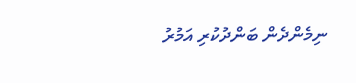ނިމެންދެން ބަންދުކުރި އަމުރު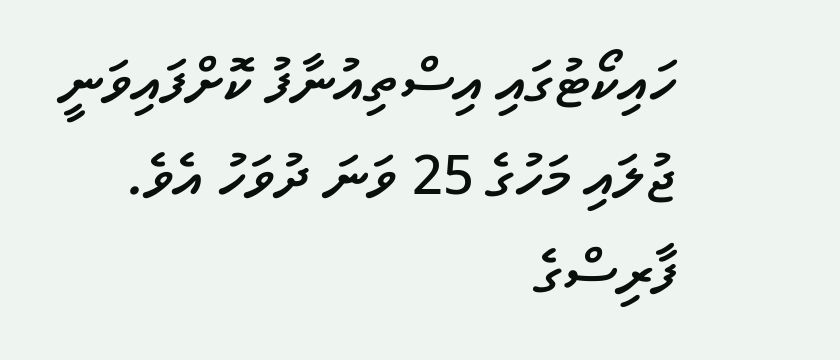ހައިކޯޓުގައި އިސްތިއުނާފު ކޮށްފައިވަނީ ޖުލައި މަހުގެ 25 ވަނަ ދުވަހު އެވެ.
ފާރިސްގެ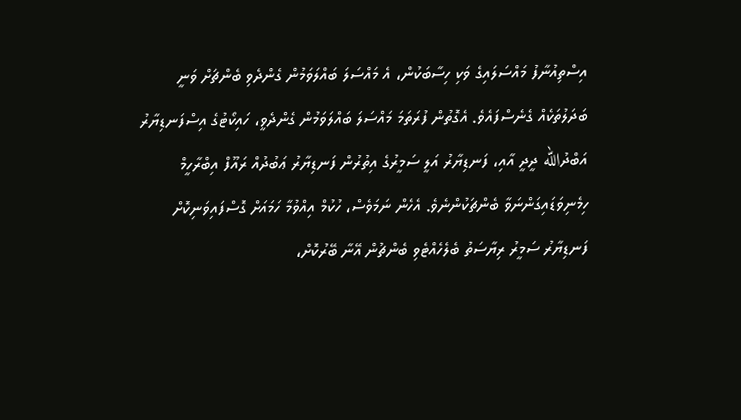އިސްތިއުނާފު މައްސަލައިގެ ވަކި ހިސާބަކުން، އެ މައްސަލަ ބައްލަވަމުން ގެންދެވި ބެންޗަށް ވަނީ ބަދަލުތަކެއް ގެނެސްފައެވެ. އެގޮތުން ފުރަތަމަ މައްސަލަ ބައްލަވަމުން ގެންދެވީ، ހައިކޯޓުގެ އިސްފަނޑިޔާރު އަބްދުالله ދީދީ އާއި، ފަނޑިޔާރު އަލީ ސަމީރުގެ އިތުރުން ފަނޑިޔާރު ޢަބުދުއް ރައޫފް އިބްރާހީމް ހިމެނިވަޑައިގަންނަވާ ބެންޗަކުންނެވެ. އެހެން ނަމަވެސް، ހުކުމް އިއްވުމާ ހަމައަށް ގޮސްފައިވަނިކޮށް ފަނޑިޔާރު ސަމީރު ރިޔާސަތު ބެލެހެއްޓެވި ބެންޗުން އޭނާ ބޭރުކޮށް،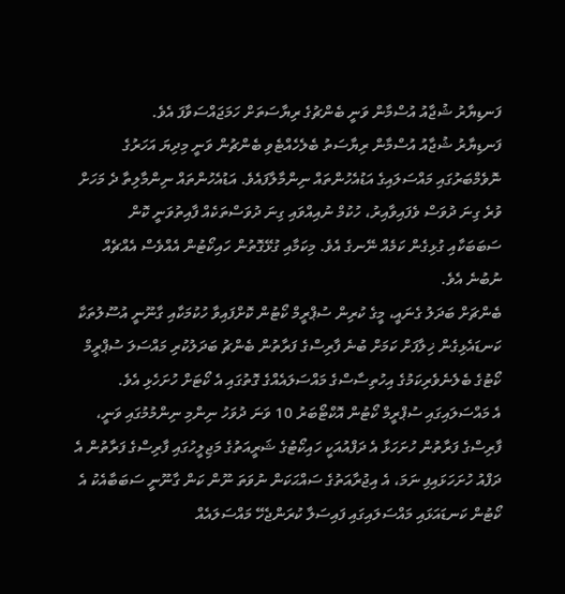ފަނޑިޔާރު ޝުޖާއު އުސްމާން ވަނީ ބެންޗުގެ ރިޔާސަތަށް ހަމަޖައްސަވާފަ އެވެ.
ފަނޑިޔާރު ޝުޖާއު އުސްމާން ރިޔާސަތު ބެލެހެއްޓެވި ބެންޗުން ވަނީ މިދިޔަ އަހަރުގެ ނޮވެމްބަރުގައި މައްސަލައިގެ އަޑުއެހުންތައް ނިންމާލާފައެވެ. އަޑުއެހުންތައް ނިންމާލިތާ ދެ މަހަށް ވުރެ ގިނަ ދުވަސް ވެފައިވާއިރު، ހުކުމް ނުއިއްވައި ގިނަ ދުވަސްތަކެއް ފާއިތުވަނީ ކޮން ސަބަބަކާއި ގުޅިގެން ކަމެއް ނޭނގެ އެވެ. މިކަމާއި ގުޅޭގޮތުން ހައިކޯޓުން އެއްވެސް އެއްޗެއް ނުބުނެ އެވެ.
ބެންޗަށް ބަދަލު ގެނައީ، މީގެ ކުރިން ސުޕްރީމް ކޯޓުން ކޮށްފައިވާ ހުކުމަކާއި ގާނޫނީ އުސޫލުތަކާ ކަނޑައެޅިގެން ޚިލާފަށް ކަމަށް ބުނެ ފާރިސްގެ ފަރާތުން ބެންޗު ބަދަލުކުރި މައްސަލަ ސުޕްރީމް ކޯޓުގެ ބެލެނެވެރިކަމުގެ އިހުތިސާސްގެ މައްސަލައެއްގެ ގޮތުގައި އެ ކޯޓަށް ހުށަހެޅި އެވެ.
އެ މައްސަލައިގައި ސުޕްރީމް ކޯޓުން އޮކްޓޯބަރު 10 ވަނަ ދުވަހު ނިންމި ނިންމުމުގައި ވަނީ، ފާރިސްގެ ފަރާތުން ހުށަހަޅާ އެ ދަފްއުއަކީ ހައިކޯޓުގެ ޝަރީއަތުގެ މަޖިލީހުގައި ފާރިސްގެ ފަރާތުން އެ ދަފްއު ހުށަހަޅައިފި ނަމަ، އެ އިޖުރާއަތުގެ ސައްޙަކަން ނުވަތަ ނޫން ކަން ގާނޫނީ ސަބަބާއެކު އެ ކޯޓުން ކަނޑައަޅައި މައްސަލައިގައި ފައިސަލާ ކުރަންޖެހޭ މައްސަލައެއް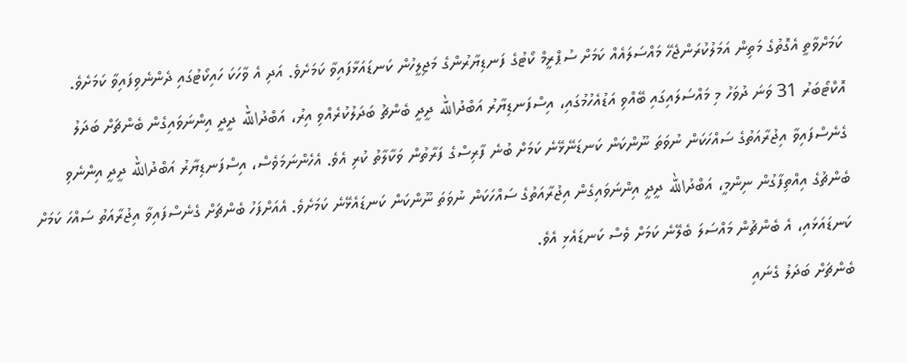ކަމަށްވާތީ އެގޮތުގެ މަތިން އަމަލުކުރަންޖެހޭ މައްސަލައެއް ކަމަށް ސުޕްރީމް ކޯޓުގެ ފަނޑިޔާރުންގެ މަޖިލީހުން ކަނޑައަޅާފައިވާ ކަމަށެވެ. އަދި އެ ވާހަކަ ހައިކޯޓުގައި ދެންނެވިފައިވާ ކަމަށެވެ.
އޮކްޓޯބަރު 31 ވަނަ ދުވަހު މި މައްސަލައިގައި ބޭއްވި އަޑުއެހުމުގައި، އިސްފަނޑިޔާރު އަބްދުالله ދީދީ ބެންޗު ބަދަލުކުރެއްވި އިރު، އަބްދުالله ދީދީ އިންނަވައިގެން ބެންޗަށް ބަދަލު ގެނެސްފައިވާ އިޖުރާއަތުގެ ސައްހަކަން ނުވަތަ ނޫންކަން ކަނޑަނޭޅޭނެ ކަމަށް ބުނެ ފާރިސްގެ ފަރާތުން ވަކާލާތު ކުރި އެވެ. އެހެންނަމަވެސް، އިސްފަނޑިޔާރު އަބްދުالله ދީދީ އިންނެވި ބެންޗުގެ އިއްތިފާގުން ނިންމީ، އަބްދުالله ދީދީ އިންނަވައިގެން އިޖުރާއަތުގެ ސައްހަކަން ނުވަތަ ނޫންކަން ކަނޑައެޅޭނެ ކަމަށެވެ. އެއަށްފަހު ބެންޗަށް ގެނެސްފައިވާ އިޖުރާއަތު ސައްހަ ކަމަށް ކަނޑައަޅައި، އެ ބެންޗުން މައްސަލަ ބެލޭނެ ކަމަށް ވެސް ކަނޑައެޅި އެވެ.
ބެންޗަށް ބަދަލު ގެނައި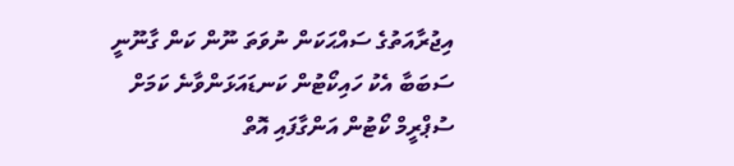އިޖުރާއަތުގެ ސައްޙަކަން ނުވަތަ ނޫން ކަން ގާނޫނީ ސަބަބާ އެކު ހައިކޯޓުން ކަނޑައަޅަންވާނެ ކަމަށް ސުޕްރީމް ކޯޓުން އަންގާފައި އޮތް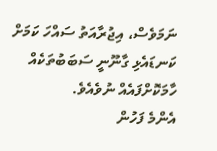ނަމަވެސް، އިޖުރާއަތު ސައްހަ ކަމަށް ކަނޑައެޅި ގާނޫނީ ސަބަބުތަކެއް ހާމަކޮށްފައެއް ނުވެއެވެ.
އެންމެ ފަހުން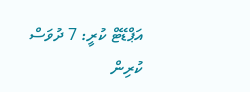އަޕްޑޭޓް ކުރީ: 7 ދުވަސް ކުރިން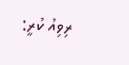ރިވިއު ކުރީ: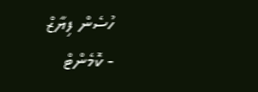ހުސެން ފިޔާޒް
- ކޮމެންޓް